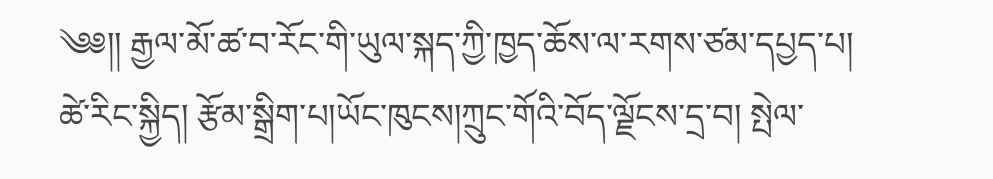༄༅།། རྒྱལ་མོ་ཚ་བ་རོང་གི་ཡུལ་སྐད་ཀྱི་ཁྱད་ཆོས་ལ་རགས་ཙམ་དཔྱད་པ།
ཚེ་རིང་སྐྱིད། རྩོམ་སྒྲིག་པ།ཡོང་ཁུངས།ཀྲུང་གོའི་བོད་ལྗོངས་དྲ་བ། སྤེལ་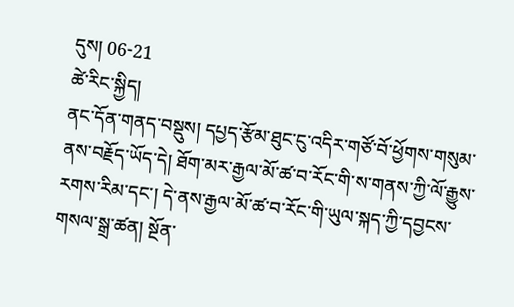དུས། 06-21
ཚེ་རིང་སྐྱིད།
ནང་དོན་གནད་བསྡུས། དཔྱད་རྩོམ་ཐུང་ངུ་འདིར་གཙོ་བོ་ཕྱོགས་གསུམ་ནས་བརྗོད་ཡོད་དེ། ཐོག་མར་རྒྱལ་མོ་ཚ་བ་རོང་གི་ས་གནས་ཀྱི་ལོ་རྒྱུས་རགས་རིམ་དང་། དེ་ནས་རྒྱལ་མོ་ཚ་བ་རོང་གི་ཡུལ་སྐད་ཀྱི་དབྱངས་གསལ་སྒྲ་ཚན། སྔོན་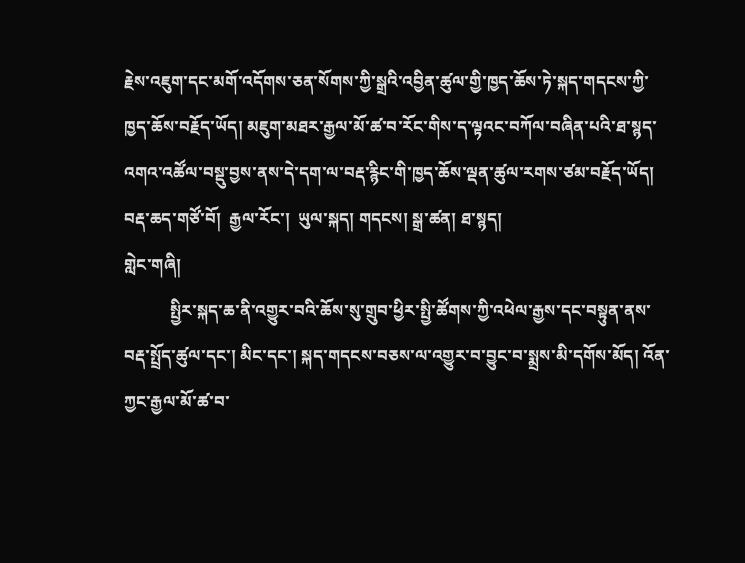རྗེས་འཇུག་དང་མགོ་འདོགས་ཅན་སོགས་ཀྱི་སྒྲའི་འབྱིན་ཚུལ་གྱི་ཁྱད་ཆོས་ཏེ་སྐད་གདངས་ཀྱི་ཁྱད་ཆོས་བརྗོད་ཡོད། མཇུག་མཐར་རྒྱལ་མོ་ཚ་བ་རོང་གིས་ད་ལྟའང་བཀོལ་བཞིན་པའི་ཐ་སྙད་འགའ་འཚོལ་བསྡུ་བྱས་ནས་དེ་དག་ལ་བརྡ་རྙིང་གི་ཁྱད་ཆོས་ལྡན་ཚུལ་རགས་ཙམ་བརྗོད་ཡོད།
བརྡ་ཆད་གཙོ་བོ།  རྒྱལ་རོང་།  ཡུལ་སྐད། གདངས། སྒྲ་ཚན། ཐ་སྙད།
གླེང་གཞི།
           སྤྱིར་སྐད་ཆ་ནི་འགྱུར་བའི་ཆོས་སུ་གྲུབ་ཕྱིར་སྤྱི་ཚོགས་ཀྱི་འཕེལ་རྒྱས་དང་བསྟུན་ནས་བརྡ་སྤྲོད་ཚུལ་དང་། མིང་དང་། སྐད་གདངས་བཅས་ལ་འགྱུར་བ་བྱུང་བ་སྨྲས་མི་དགོས་མོད། འོན་ཀྱང་རྒྱལ་མོ་ཚ་བ་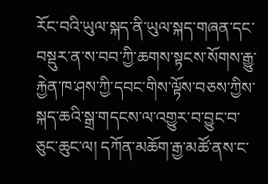རོང་བའི་ཡུལ་སྐད་ནི་ཡུལ་སྐད་གཞན་དང་བསྡུར་ན་ས་བབ་ཀྱི་ཆགས་སྟངས་སོགས་རྒྱུ་རྐྱེན་ཁ་ཤས་ཀྱི་དབང་གིས་ལྟོས་བཅས་ཀྱིས་སྐད་ཆའི་སྒྲ་གདངས་ལ་འགྱུར་བ་བྱུང་བ་ཅུང་ཆུང་ལ། དཀོན་མཆོག་རྒྱ་མཚོ་ནས་ང་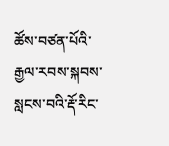ཚོས་བཙན་པོའི་རྒྱལ་རབས་སྐབས་སླངས་བའི་རྡོ་རིང་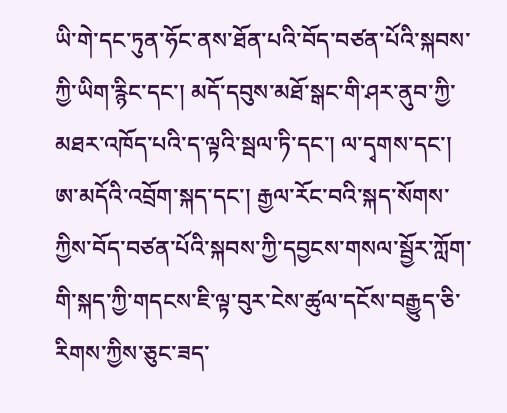ཡི་གེ་དང་ཏུན་ཧོང་ནས་ཐོན་པའི་བོད་བཙན་པོའི་སྐབས་ཀྱི་ཡིག་རྙིང་དང་། མདོ་དབུས་མཐོ་སྒང་གི་ཤར་ནུབ་ཀྱི་མཐར་འཁོད་པའི་ད་ལྟའི་སྦལ་ཏི་དང་། ལ་དྭགས་དང་། ཨ་མདོའི་འབྲོག་སྐད་དང་། རྒྱལ་རོང་བའི་སྐད་སོགས་ཀྱིས་བོད་བཙན་པོའི་སྐབས་ཀྱི་དབྱངས་གསལ་སྦྱོར་ཀློག་གི་སྐད་ཀྱི་གདངས་ཇི་ལྟ་བུར་ངེས་ཚུལ་དངོས་བརྒྱུད་ཅི་རིགས་ཀྱིས་ཅུང་ཟད་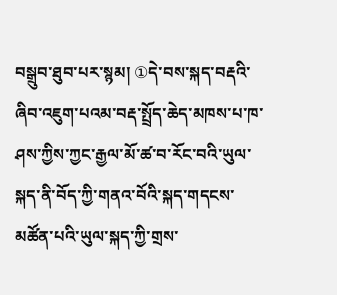བསྒྲུབ་ཐུབ་པར་སྙམ། ①དེ་བས་སྐད་བརྡའི་ཞིབ་འཇུག་པའམ་བརྡ་སྤྲོད་ཆེད་མཁས་པ་ཁ་ཤས་ཀྱིས་ཀྱང་རྒྱལ་མོ་ཚ་བ་རོང་བའི་ཡུལ་སྐད་ནི་བོད་ཀྱི་གནའ་བོའི་སྐད་གདངས་མཚོན་པའི་ཡུལ་སྐད་ཀྱི་གྲས་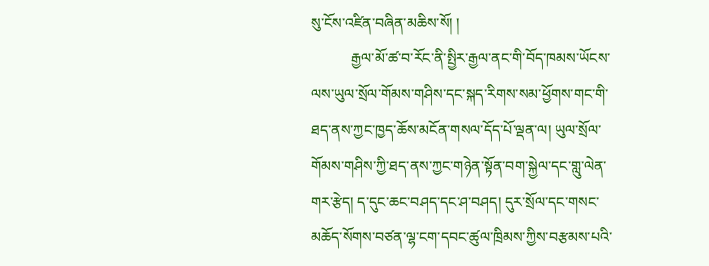སུ་ངོས་འཛིན་བཞིན་མཆིས་སོ། །
           རྒྱལ་མོ་ཚ་བ་རོང་ནི་སྤྱིར་རྒྱལ་ནང་གི་བོད་ཁམས་ཡོངས་ལས་ཡུལ་སྲོལ་གོམས་གཤིས་དང་སྐད་རིགས་སམ་ཕྱོགས་གང་གི་ཐད་ནས་ཀྱང་ཁྱད་ཆོས་མངོན་གསལ་དོད་པོ་ལྡན་ལ། ཡུལ་སྲོལ་གོམས་གཤིས་ཀྱི་ཐད་ནས་ཀྱང་གཉེན་སྟོན་བག་སྐྱེལ་དང་གླུ་ལེན་གར་རྩེད། ད་དུང་ཆང་བཤད་དང་ཤ་བཤད། དུར་སྲོལ་དང་གསང་མཆོད་སོགས་བཙན་ལྷ་ངག་དབང་ཚུལ་ཁྲིམས་ཀྱིས་བརྩམས་པའི་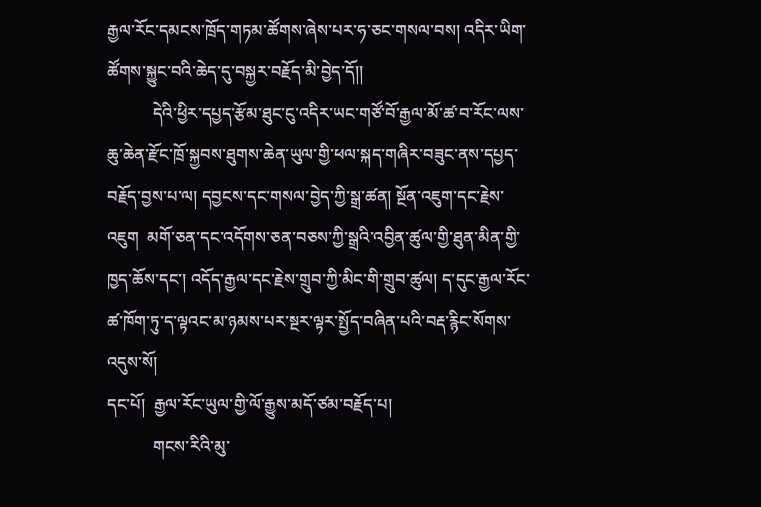རྒྱལ་རོང་དམངས་ཁྲོད་གཏམ་ཚོགས་ཞེས་པར་ཧ་ཅང་གསལ་བས། འདིར་ཡིག་ཚོགས་སྐྱུང་བའི་ཆེད་དུ་བསྐྱར་བརྗོད་མི་བྱེད་དོ།།
           དེའི་ཕྱིར་དཔྱད་རྩོམ་ཐུང་ངུ་འདིར་ཡང་གཙོ་བོ་རྒྱལ་མོ་ཚ་བ་རོང་ལས་ཆུ་ཆེན་རྫོང་ཁྲོ་སྐྱབས་ཐུགས་ཆེན་ཡུལ་གྱི་ཕལ་སྐད་གཞིར་བཟུང་ནས་དཔྱད་བརྗོད་བྱས་པ་ལ། དབྱངས་དང་གསལ་བྱེད་ཀྱི་སྒྲ་ཚན། སྔོན་འཇུག་དང་རྗེས་འཇུག  མགོ་ཅན་དང་འདོགས་ཅན་བཅས་ཀྱི་སྒྲའི་འབྱིན་ཚུལ་གྱི་ཐུན་མིན་གྱི་ཁྱད་ཆོས་དང་། འདོད་རྒྱལ་དང་རྗེས་གྲུབ་ཀྱི་མིང་གི་གྲུབ་ཚུལ། ད་དུང་རྒྱལ་རོང་ཚ་ཁོག་ཏུ་ད་ལྟའང་མ་ཉམས་པར་སྔར་ལྟར་སྤྱོད་བཞིན་པའི་བརྡ་རྙིང་སོགས་འདུས་སོ།
དང་པོ།  རྒྱལ་རོང་ཡུལ་གྱི་ལོ་རྒྱུས་མདོ་ཙམ་བརྗོད་པ།
           གངས་རིའི་མུ་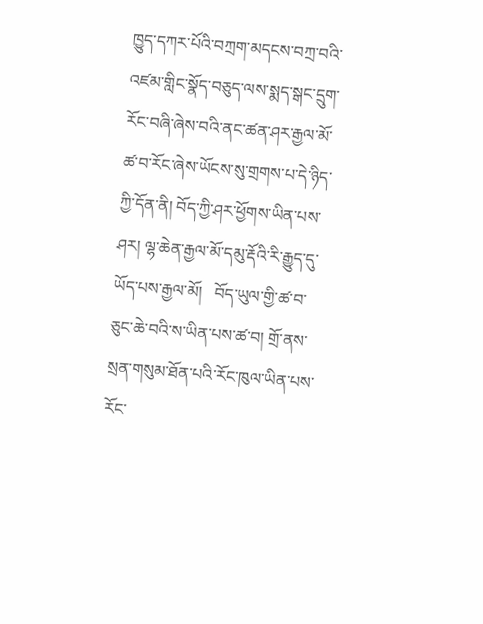ཁྱུད་དཀར་པོའི་བཀྲག་མདངས་བཀྲ་བའི་འཛམ་གླིང་སྣོད་བཅུད་ལས་སྨད་སྒང་དྲུག་རོང་བཞི་ཞེས་བའི་ནང་ཚན་ཤར་རྒྱལ་མོ་ཚ་བ་རོང་ཞེས་ཡོངས་སུ་གྲགས་པ་དེ་ཉིད་ཀྱི་དོན་ནི། བོད་ཀྱི་ཤར་ཕྱོགས་ཡིན་པས་ཤར། ལྷ་ཆེན་རྒྱལ་མོ་དམུ་རྡོའི་རི་རྒྱུད་དུ་ཡོད་པས་རྒྱལ་མོ།   བོད་ཡུལ་གྱི་ཚ་བ་ཅུང་ཆེ་བའི་ས་ཡིན་པས་ཚ་བ། གྲོ་ནས་སྲན་གསུམ་ཐོན་པའི་རོང་ཁུལ་ཡིན་པས་རོང་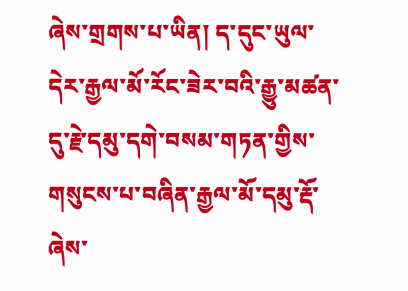ཞེས་གྲགས་པ་ཡིན། ད་དུང་ཡུལ་དེར་རྒྱལ་མོ་རོང་ཟེར་བའི་རྒྱུ་མཚན་དུ་རྗེ་དམུ་དགེ་བསམ་གཏན་གྱིས་གསུངས་པ་བཞིན་རྒྱལ་མོ་དམུ་རྡོ་ཞེས་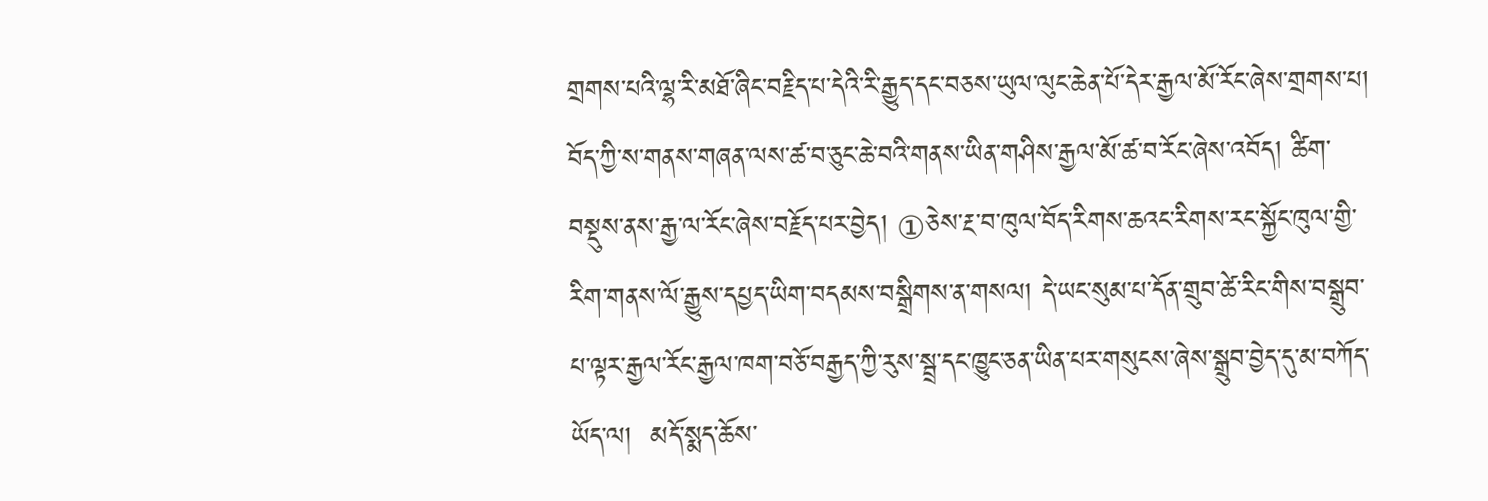གྲགས་པའི་ལྷ་རི་མཐོ་ཞིང་བརྗིད་པ་དེའི་རི་རྒྱུད་དང་བཅས་ཡུལ་ལུང་ཆེན་པོ་དེར་རྒྱལ་མོ་རོང་ཞེས་གྲགས་པ། བོད་ཀྱི་ས་གནས་གཞན་ལས་ཚ་བ་ཅུང་ཆེ་བའི་གནས་ཡིན་གཤིས་རྒྱལ་མོ་ཚ་བ་རོང་ཞེས་འབོད། ཚིག་བསྡུས་ནས་རྒྱ་ལ་རོང་ཞེས་བརྗོད་པར་བྱེད། ①ཅེས་རྔ་བ་ཁུལ་བོད་རིགས་ཆའང་རིགས་རང་སྐྱོང་ཁུལ་གྱི་རིག་གནས་ལོ་རྒྱུས་དཔྱད་ཡིག་བདམས་བསྒྲིགས་ན་གསལ། དེ་ཡང་སུམ་པ་དོན་གྲུབ་ཚེ་རིང་གིས་བསྒྲུབ་པ་ལྟར་རྒྱལ་རོང་རྒྱལ་ཁག་བཅོ་བརྒྱད་ཀྱི་རུས་སྦྲ་དང་ཁྱུང་ཅན་ཡིན་པར་གསུངས་ཞེས་སྒྲུབ་བྱེད་དུ་མ་བཀོད་ཡོད་ལ།  མདོ་སྨད་ཆོས་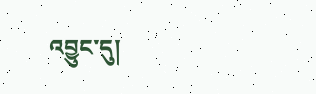འབྱུང་དུ།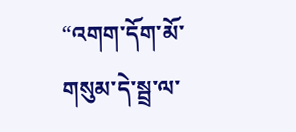“འགག་དོག་མོ་གསུམ་དེ་སྦྲ་ལ་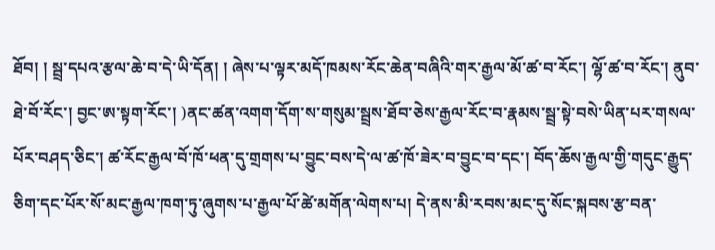ཐོབ། ། སྦྲ་དཔའ་རྩལ་ཆེ་བ་དེ་ཡི་དོན། ། ཞེས་པ་ལྟར་མདོ་ཁམས་རོང་ཆེན་བཞིའི་གར་རྒྱལ་མོ་ཚ་བ་རོང་། ལྷོ་ཚ་བ་རོང་། ནུབ་ཐེ་བོ་རོང་། བྱང་ཨ་སྟག་རོང་། )ནང་ཚན་འགག་དོག་ས་གསུམ་སྦྲས་ཐོབ་ཅེས་རྒྱལ་རོང་བ་རྣམས་སྦྲ་སྟེ་བསེ་ཡིན་པར་གསལ་པོར་བཤད་ཅིང་། ཚ་རོང་རྒྱལ་བོ་ཁོ་ཕན་དུ་གྲགས་པ་བྱུང་བས་དེ་ལ་ཚ་ཁོ་ཟེར་བ་བྱུང་བ་དང་། བོད་ཆོས་རྒྱལ་གྱི་གདུང་རྒྱུད་ཅིག་དང་པོར་སོ་མང་རྒྱལ་ཁག་ཏུ་ཞུགས་པ་རྒྱལ་པོ་ཚེ་མགོན་ལེགས་པ། དེ་ནས་མི་རབས་མང་དུ་སོང་སྐབས་རྩ་བན་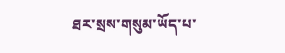ཐར་སྲས་གསུམ་ཡོད་པ་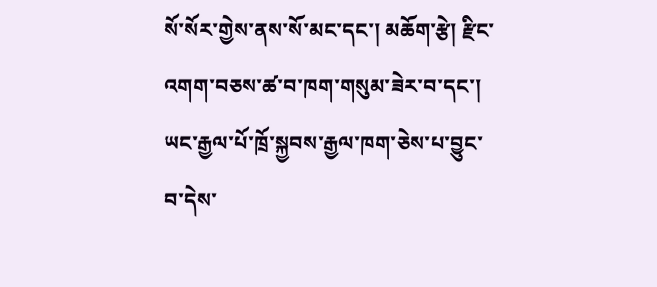སོ་སོར་གྱེས་ནས་སོ་མང་དང་། མཆོག་རྩེ། རྫིང་འགག་བཅས་ཚ་བ་ཁག་གསུམ་ཟེར་བ་དང་། ཡང་རྒྱལ་པོ་ཁྲོ་སྐྱབས་རྒྱལ་ཁག་ཅེས་པ་བྱུང་བ་དེས་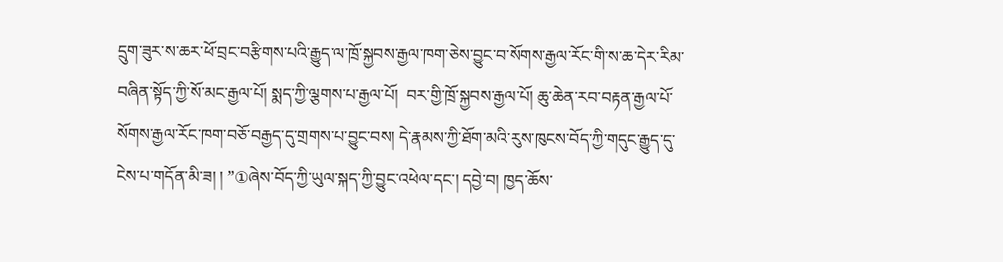དྲུག་ཟུར་ས་ཆར་ཕོ་བྲང་བརྩིགས་པའི་རྒྱུད་ལ་ཁྲོ་སྐྱབས་རྒྱལ་ཁག་ཅེས་བྱུང་བ་སོགས་རྒྱལ་རོང་གི་ས་ཆ་དེར་རིམ་བཞིན་སྟོད་ཀྱི་སོ་མང་རྒྱལ་པོ། སྨད་ཀྱི་ལྕགས་པ་རྒྱལ་པོ།  བར་གྱི་ཁྲོ་སྐྱབས་རྒྱལ་པོ། ཆུ་ཆེན་རབ་བརྟན་རྒྱལ་པོ་སོགས་རྒྱལ་རོང་ཁག་བཅོ་བརྒྱད་དུ་གྲགས་པ་བྱུང་བས། དེ་རྣམས་ཀྱི་ཐོག་མའི་རུས་ཁུངས་བོད་ཀྱི་གདུང་རྒྱུད་དུ་ངེས་པ་གདོན་མི་ཟ། ། ”①ཞེས་བོད་ཀྱི་ཡུལ་སྐད་ཀྱི་བྱུང་འཕེལ་དང་། དབྱེ་བ། ཁྱད་ཆོས་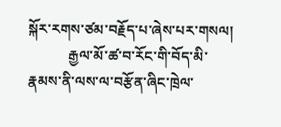སྐོར་རགས་ཙམ་བརྗོད་པ་ཞེས་པར་གསལ།
           རྒྱལ་མོ་ཚ་བ་རོང་གི་བོད་མི་རྣམས་ནི་ལས་ལ་བརྩོན་ཞིང་ཁྲེལ་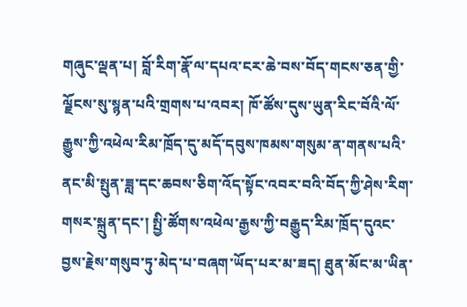གཞུང་ལྡན་པ། བློ་རིག་རྣོ་ལ་དཔའ་ངར་ཆེ་བས་བོད་གངས་ཅན་གྱི་ལྗོངས་སུ་སྙན་པའི་གྲགས་པ་འབར། ཁོ་ཚོས་དུས་ཡུན་རིང་བོའི་ལོ་རྒྱུས་ཀྱི་འཕེལ་རིམ་ཁྲོད་དུ་མདོ་དབུས་ཁམས་གསུམ་ན་གནས་པའི་ནང་མི་སྤུན་ཟླ་དང་ཆབས་ཅིག་འོད་སྟོང་འབར་བའི་བོད་ཀྱི་ཤེས་རིག་གསར་སྐྲུན་དང་། སྤྱི་ཚོགས་འཕེལ་རྒྱས་ཀྱི་བརྒྱུད་རིམ་ཁྲོད་དུའང་བྱས་རྗེས་གསུབ་ཏུ་མེད་པ་བཞག་ཡོད་པར་མ་ཟད། ཐུན་མོང་མ་ཡིན་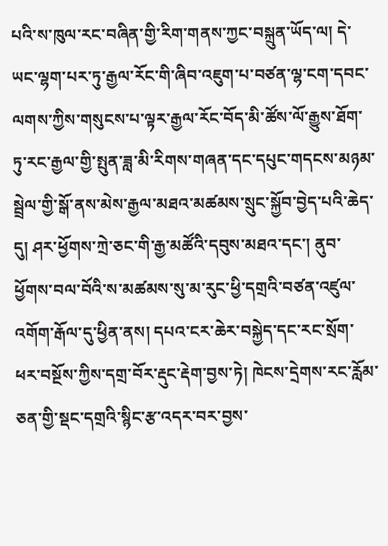པའི་ས་ཁུལ་རང་བཞིན་གྱི་རིག་གནས་ཀྱང་བསྐྲུན་ཡོད་ལ། དེ་ཡང་ལྷག་པར་ཏུ་རྒྱལ་རོང་གི་ཞིབ་འཇུག་པ་བཙན་ལྷ་ངག་དབང་ལགས་ཀྱིས་གསུངས་པ་ལྟར་རྒྱལ་རོང་བོད་མི་ཚོས་ལོ་རྒྱུས་ཐོག་ཏུ་རང་རྒྱལ་གྱི་སྤུན་ཟླ་མི་རིགས་གཞན་དང་དཔུང་གདངས་མཉམ་སྦྲེལ་གྱི་སྒོ་ནས་མེས་རྒྱལ་མཐའ་མཚམས་སྲུང་སྐྱོབ་བྱེད་པའི་ཆེད་དུ། ཤར་ཕྱོགས་ཀྲེ་ཅང་གི་རྒྱ་མཚོའི་དབུས་མཐའ་དང་། ནུབ་ཕྱོགས་བལ་བོའི་ས་མཚམས་སུ་མ་རུང་ཕྱི་དགྲའི་བཙན་འཛུལ་འགོག་རྒོལ་དུ་ཕྱིན་ནས། དཔའ་ངར་ཆེར་བསྐྱེད་དང་རང་སྲོག་ཕར་བསྔོས་ཀྱིས་དགྲ་བོར་རྡུང་རྡེག་བྱས་ཏེ། ཁེངས་དྲེགས་རང་རློམ་ཅན་གྱི་སྡང་དགྲའི་སྙིང་རྩ་འདར་བར་བྱས་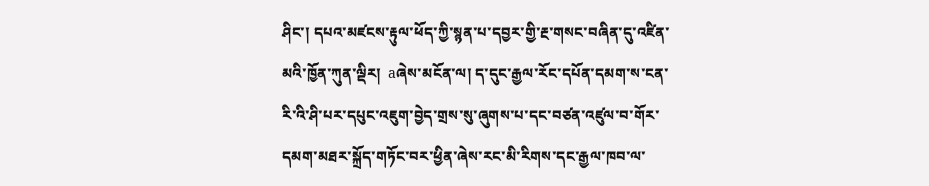ཤིང་། དཔའ་མཛངས་རྟུལ་ཕོད་ཀྱི་སྙན་པ་དབྱར་གྱི་རྔ་གསང་བཞིན་དུ་འཛིན་མའི་ཁྱོན་ཀུན་ལྡིར།  aཞེས་མངོན་ལ། ད་དུང་རྒྱལ་རོང་དཔོན་དམག་ས་ངན་རི་འི་ཤི་པར་དཔུང་འཇུག་བྱེད་གྲས་སུ་ཞུགས་པ་དང་བཙན་འཛུལ་བ་གོར་དམག་མཐར་སྐྲོད་གཏོང་བར་ཕྱིན་ཞེས་རང་མི་རིགས་དང་རྒྱལ་ཁབ་ལ་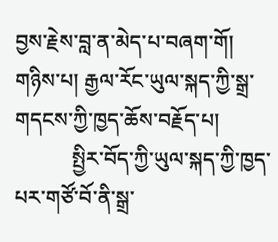བྱས་རྗེས་བླ་ན་མེད་པ་བཞག་གོ།       གཉིས་པ། རྒྱལ་རོང་ཡུལ་སྐད་ཀྱི་སྒྲ་གདངས་ཀྱི་ཁྱད་ཆོས་བརྗོད་པ།
           སྤྱིར་བོད་ཀྱི་ཡུལ་སྐད་ཀྱི་ཁྱད་པར་གཙོ་བོ་ནི་སྒྲ་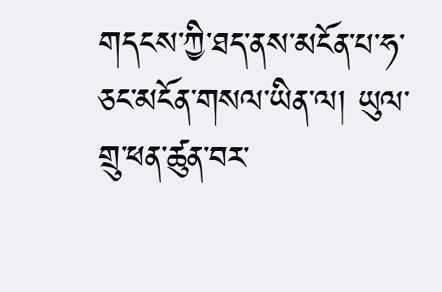གདངས་ཀྱི་ཐད་ནས་མངོན་པ་ཧ་ཅང་མངོན་གསལ་ཡིན་ལ། ཡུལ་གྲུ་ཕན་ཚུན་བར་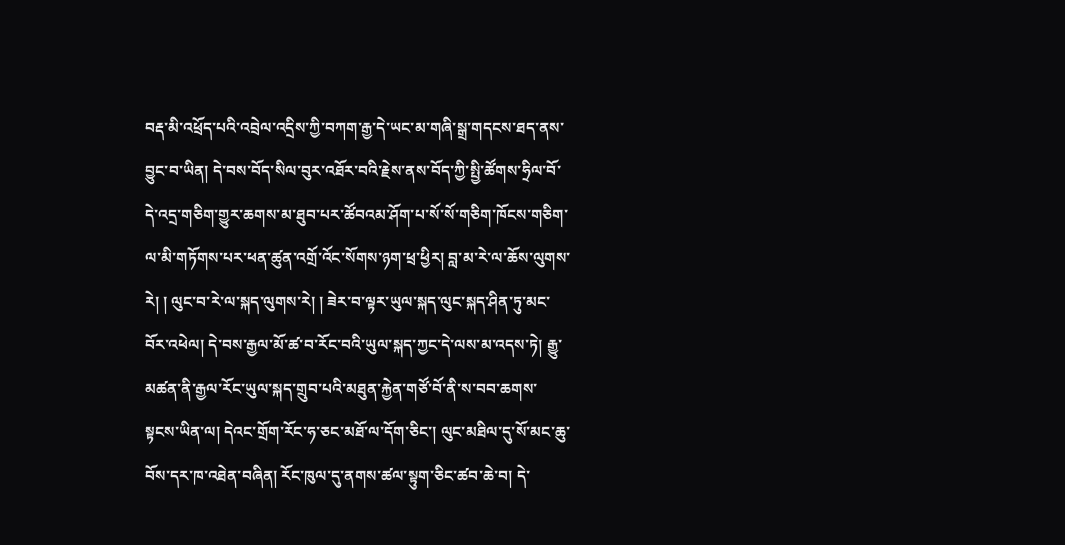བརྡ་མི་འཕྲོད་པའི་འབྲེལ་འདྲིས་ཀྱི་བཀག་རྒྱ་དེ་ཡང་མ་གཞི་སྒྲ་གདངས་ཐད་ནས་བྱུང་བ་ཡིན། དེ་བས་བོད་སིལ་བུར་འཐོར་བའི་རྗེས་ནས་བོད་ཀྱི་སྤྱི་ཚོགས་ཧྲིལ་བོ་དེ་འདྲ་གཅིག་གྱུར་ཆགས་མ་ཐུབ་པར་ཚོབའམ་ཤོག་པ་སོ་སོ་གཅིག་ཁོངས་གཅིག་ལ་མི་གཏོགས་པར་ཕན་ཚུན་འགྲོ་འོང་སོགས་ཉག་ཕྲ་ཕྱིར། བླ་མ་རེ་ལ་ཆོས་ལུགས་རེ། ། ལུང་བ་རེ་ལ་སྐད་ལུགས་རེ། ། ཟེར་བ་ལྟར་ཡུལ་སྐད་ལུང་སྐད་ཤིན་ཏུ་མང་བོར་འཕེལ། དེ་བས་རྒྱལ་མོ་ཚ་བ་རོང་བའི་ཡུལ་སྐད་ཀྱང་དེ་ལས་མ་འདས་ཏེ། རྒྱུ་མཚན་ནི་རྒྱལ་རོང་ཡུལ་སྐད་གྲུབ་པའི་མཐུན་རྐྱེན་གཙོ་བོ་ནི་ས་བབ་ཆགས་སྟངས་ཡིན་ལ། དེའང་གྲོག་རོང་ཧ་ཅང་མཐོ་ལ་དོག་ཅིང་། ལུང་མཐིལ་དུ་སོ་མང་ཆུ་བོས་དར་ཁ་འཐེན་བཞིན། རོང་ཁུལ་དུ་ནགས་ཚལ་སྟུག་ཅིང་ཚབ་ཆེ་བ། དེ་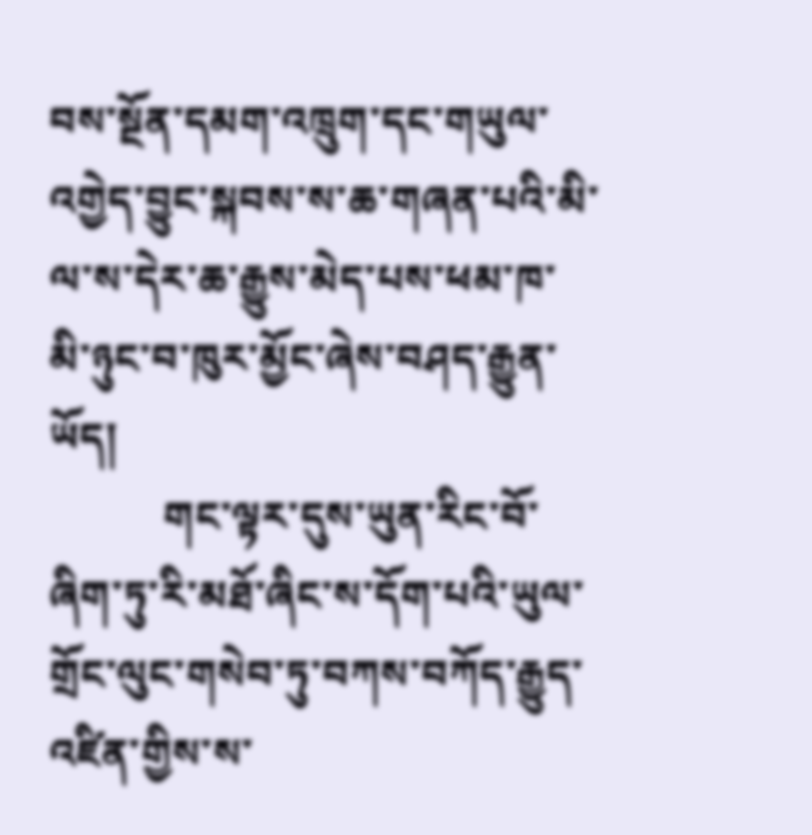བས་སྔོན་དམག་འཁྲུག་དང་གཡུལ་འགྱེད་བྱུང་སྐབས་ས་ཆ་གཞན་པའི་མི་ལ་ས་དེར་ཆ་རྒྱུས་མེད་པས་ཕམ་ཁ་མི་ཉུང་བ་ཁུར་མྱོང་ཞེས་བཤད་རྒྱུན་ཡོད།
           གང་ལྟར་དུས་ཡུན་རིང་བོ་ཞིག་ཏུ་རི་མཐོ་ཞིང་ས་དོག་པའི་ཡུལ་གྲོང་ལུང་གསེབ་ཏུ་བཀས་བཀོད་རྒྱུད་འཛིན་གྱིས་ས་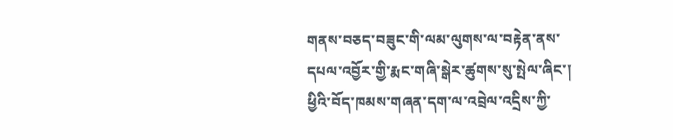གནས་བཅད་བཟུང་གི་ལམ་ལུགས་ལ་བརྟེན་ནས་དཔལ་འབྱོར་གྱི་རྨང་གཞི་སྒེར་ཚུགས་སུ་སྤེལ་ཞིང་། ཕྱིའི་བོད་ཁམས་གཞན་དག་ལ་འབྲེལ་འདྲིས་ཀྱི་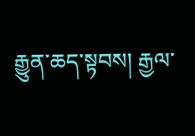རྒྱུན་ཆད་སྟབས། རྒྱལ་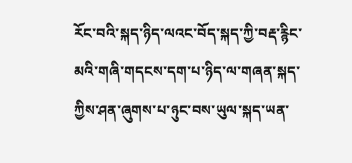རོང་བའི་སྐད་ཉིད་ལའང་བོད་སྐད་ཀྱི་བརྡ་རྙིང་མའི་གཞི་གདངས་དག་པ་ཉིད་ལ་གཞན་སྐད་ཀྱིས་ཤན་ཞུགས་པ་ཉུང་བས་ཡུལ་སྐད་ཡན་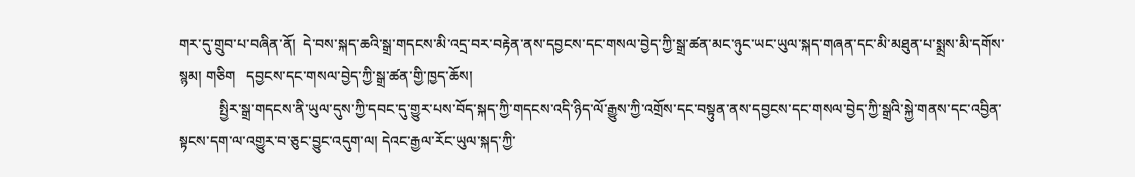གར་དུ་གྲུབ་པ་བཞིན་ནོ།  དེ་བས་སྐད་ཆའི་སྒྲ་གདངས་མི་འདྲ་བར་བརྟེན་ནས་དབྱངས་དང་གསལ་བྱེད་ཀྱི་སྒྲ་ཚན་མང་ཉུང་ཡང་ཡུལ་སྐད་གཞན་དང་མི་མཐུན་པ་སྨྲས་མི་དགོས་སྙམ། གཅིག   དབྱངས་དང་གསལ་བྱེད་ཀྱི་སྒྲ་ཚན་གྱི་ཁྱད་ཆོས།
           སྤྱིར་སྒྲ་གདངས་ནི་ཡུལ་དུས་ཀྱི་དབང་དུ་གྱུར་པས་བོད་སྐད་ཀྱི་གདངས་འདི་ཉིད་ལོ་རྒྱུས་ཀྱི་འགྲོས་དང་བསྟུན་ནས་དབྱངས་དང་གསལ་བྱེད་ཀྱི་སྒྲའི་སྐྱེ་གནས་དང་འབྱིན་སྟངས་དག་ལ་འགྱུར་བ་ཅུང་བྱུང་འདུག་ལ། དེའང་རྒྱལ་རོང་ཡུལ་སྐད་ཀྱི་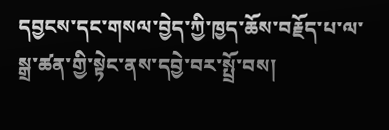དབྱངས་དང་གསལ་བྱེད་ཀྱི་ཁྱད་ཆོས་བརྗོད་པ་ལ་སྒྲ་ཚན་གྱི་སྟེང་ནས་དབྱེ་བར་སྤྲོ་བས།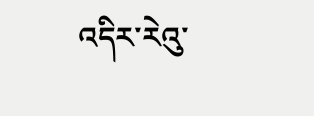འདིར་རེའུ་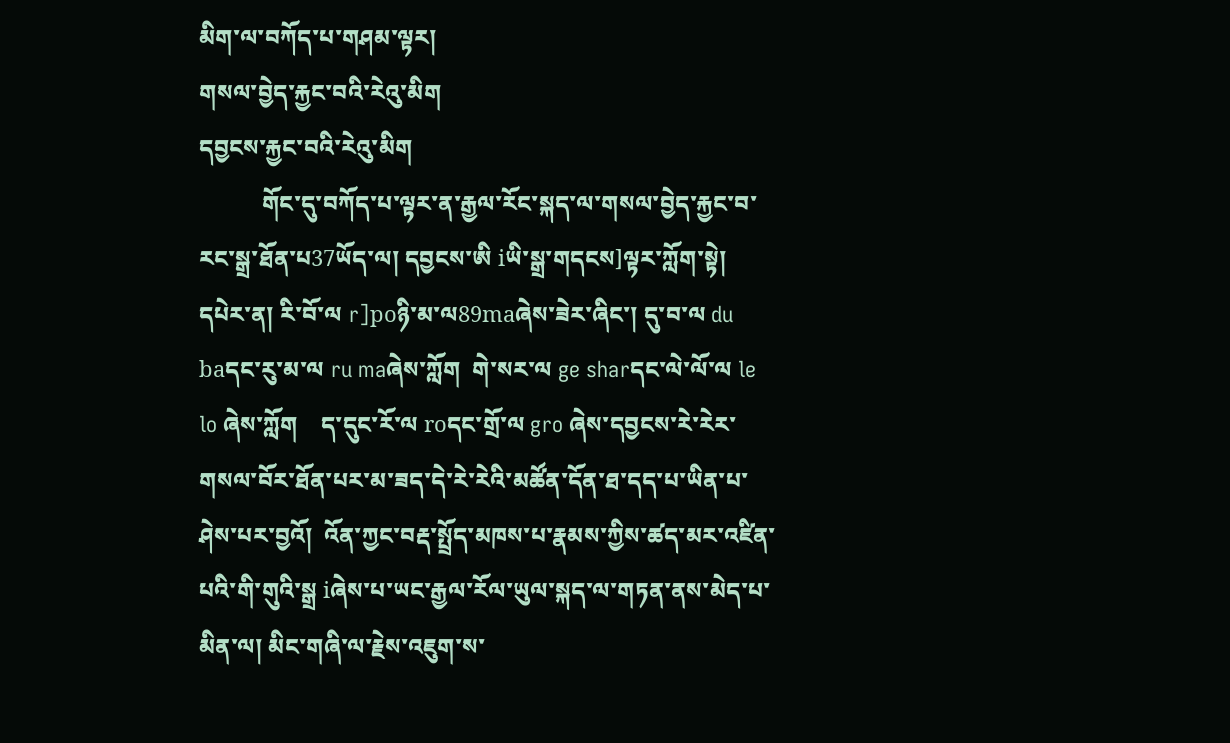མིག་ལ་བཀོད་པ་གཤམ་ལྟར།
གསལ་བྱེད་རྐྱང་བའི་རེའུ་མིག
དབྱངས་རྐྱང་བའི་རེའུ་མིག
           གོང་དུ་བཀོད་པ་ལྟར་ན་རྒྱལ་རོང་སྐད་ལ་གསལ་བྱེད་རྐྱང་བ་རང་སྒྲ་ཐོན་པ37ཡོད་ལ། དབྱངས་ཨི iཡི་སྒྲ་གདངས]ལྟར་ཀློག་སྟེ། དཔེར་ན། རི་བོ་ལ r]poཉི་མ་ལ89maཞེས་ཟེར་ཞིང་། དུ་བ་ལ du baདང་རུ་མ་ལ ru maཞེས་ཀློག  གེ་སར་ལ ge sharདང་ལེ་ལོ་ལ le lo ཞེས་ཀློག    ད་དུང་རོ་ལ roདང་གྲོ་ལ gro ཞེས་དབྱངས་རེ་རེར་གསལ་བོར་ཐོན་པར་མ་ཟད་དེ་རེ་རེའི་མཚོན་དོན་ཐ་དད་པ་ཡིན་པ་ཤེས་པར་བྱའོ།  འོན་ཀྱང་བརྡ་སྤྲོད་མཁས་པ་རྣམས་ཀྱིས་ཚད་མར་འཛིན་པའི་གི་གུའི་སྒྲ iཞེས་པ་ཡང་རྒྱལ་རོལ་ཡུལ་སྐད་ལ་གཏན་ནས་མེད་པ་མིན་ལ། མིང་གཞི་ལ་རྗེས་འཇུག་ས་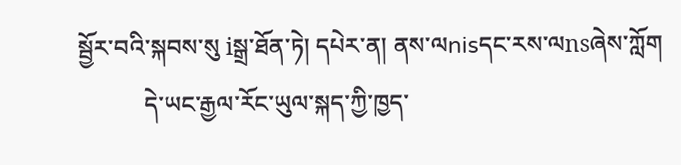སྦྱོར་བའི་སྐབས་སུ iསྒྲ་ཐོན་ཏེ། དཔེར་ན། ནས་ལnisདང་རས་ལnsཞེས་ཀློག
           དེ་ཡང་རྒྱལ་རོང་ཡུལ་སྐད་ཀྱི་ཁྱད་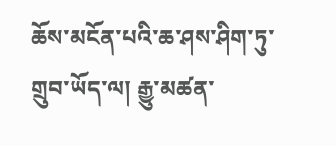ཆོས་མངོན་པའི་ཆ་ཤས་ཤིག་ཏུ་གྲུབ་ཡོད་ལ། རྒྱུ་མཚན་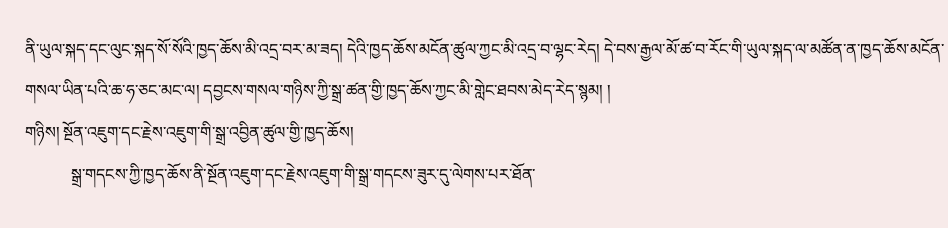ནི་ཡུལ་སྐད་དང་ལུང་སྐད་སོ་སོའི་ཁྱད་ཆོས་མི་འདྲ་བར་མ་ཟད། དེའི་ཁྱད་ཆོས་མངོན་ཚུལ་ཀྱང་མི་འདྲ་བ་ལྷང་རེད། དེ་བས་རྒྱལ་མོ་ཚ་བ་རོང་གི་ཡུལ་སྐད་ལ་མཚོན་ན་ཁྱད་ཆོས་མངོན་གསལ་ཡིན་པའི་ཆ་ཧ་ཅང་མང་ལ། དབྱངས་གསལ་གཉིས་ཀྱི་སྒྲ་ཚན་གྱི་ཁྱད་ཆོས་ཀྱང་མི་གླེང་ཐབས་མེད་རེད་སྙམ། །
གཉིས། སྔོན་འཇུག་དང་རྗེས་འཇུག་གི་སྒྲ་འབྱིན་ཚུལ་གྱི་ཁྱད་ཆོས།
           སྒྲ་གདངས་ཀྱི་ཁྱད་ཆོས་ནི་སྔོན་འཇུག་དང་རྗེས་འཇུག་གི་སྒྲ་གདངས་ཟུར་དུ་ལེགས་པར་ཐོན་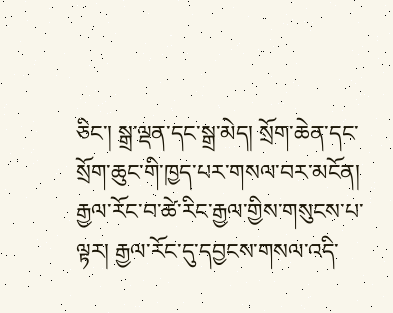ཅིང་། སྒྲ་ལྡན་དང་སྒྲ་མེད། སྲོག་ཆེན་དང་སྲོག་ཆུང་གི་ཁྱད་པར་གསལ་བར་མངོན། རྒྱལ་རོང་བ་ཚེ་རིང་རྒྱལ་གྱིས་གསུངས་པ་ལྟར། རྒྱལ་རོང་དུ་དབྱངས་གསལ་འདི་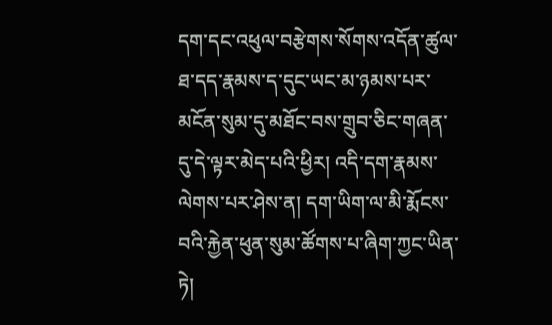དག་དང་འཕུལ་བརྩེགས་སོགས་འདོན་ཚུལ་ཐ་དད་རྣམས་ད་དུང་ཡང་མ་ཉམས་པར་མངོན་སུམ་དུ་མཐོང་བས་གྲུབ་ཅིང་གཞན་དུ་དེ་ལྟར་མེད་པའི་ཕྱིར། འདི་དག་རྣམས་ལེགས་པར་ཤེས་ན། དག་ཡིག་ལ་མི་རྨོངས་བའི་རྐྱེན་ཕུན་སུམ་ཚོགས་པ་ཞིག་ཀྱང་ཡིན་ཏེ།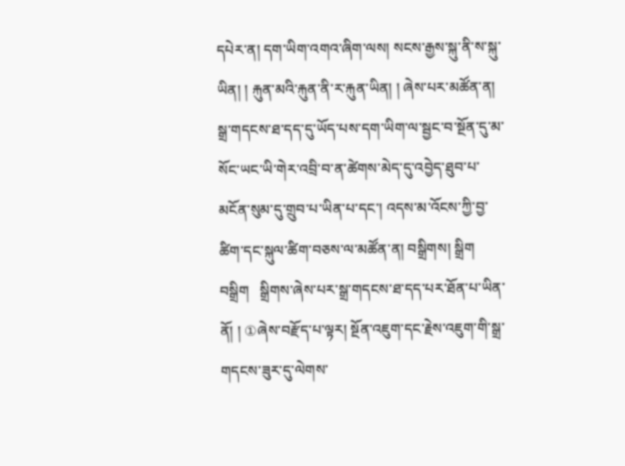དཔེར་ན། དག་ཡིག་འགའ་ཞིག་ལས། སངས་རྒྱས་སྐུ་ནི་ས་སྐུ་ཡིན། ། རྐུན་མའི་རྐུན་ནི་ར་རྐུན་ཡིན། ། ཞེས་པར་མཚོན་ན། སྒྲ་གདངས་ཐ་དད་དུ་ཡོད་པས་དག་ཡིག་ལ་སྦྱང་བ་སྔོན་དུ་མ་སོང་ཡང་ཡི་གེར་འབྲི་བ་ན་ཚེགས་མེད་དུ་འབྱེད་ཐུབ་པ་མངོན་སུམ་དུ་གྲུབ་པ་ཡིན་པ་དང་། འདས་མ་འོངས་ཀྱི་བྱ་ཚིག་དང་སྐུལ་ཚིག་བཅས་ལ་མཚོན་ན། བསྒྲིགས། སྒྲིག བསྒྲིག   སྒྲིགས་ཞེས་པར་སྒྲ་གདངས་ཐ་དད་པར་ཐོན་པ་ཡིན་ནོ། ། ①ཞེས་བརྫོད་པ་ལྟར། སྔོན་འཇུག་དང་རྗེས་འཇུག་གི་སྒྲ་གདངས་ཟུར་དུ་ལེགས་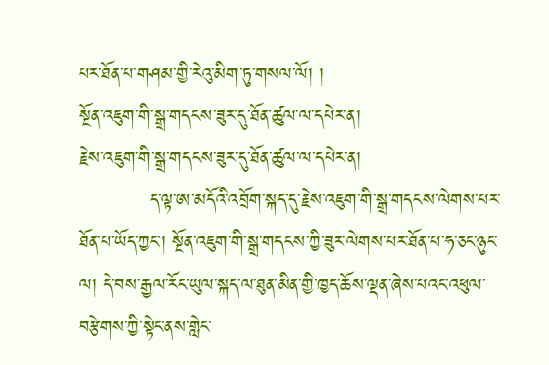པར་ཐོན་པ་གཤམ་གྱི་རེའུ་མིག་ཏུ་གསལ་ལོ། །
སྔོན་འཇུག་གི་སྒྲ་གདངས་ཟུར་དུ་ཐོན་ཚུལ་ལ་དཔེར་ན།
རྗེས་འཇུག་གི་སྒྲ་གདངས་ཟུར་དུ་ཐོན་ཚུལ་ལ་དཔེར་ན།
           ད་ལྟ་ཨ་མདོའི་འབྲོག་སྐད་དུ་རྗེས་འཇུག་གི་སྒྲ་གདངས་ལེགས་པར་ཐོན་པ་ཡོད་ཀྱང་། སྔོན་འཇུག་གི་སྒྲ་གདངས་ཀྱི་ཟུར་ལེགས་པར་ཐོན་པ་ཧ་ཅང་ཉུང་ལ། དེ་བས་རྒྱལ་རོང་ཡུལ་སྐད་ལ་ཐུན་མིན་གྱི་ཁྱད་ཆོས་ལྡན་ཞེས་པའང་འཕུལ་བརྩེགས་ཀྱི་སྟེང་ནས་གླེང་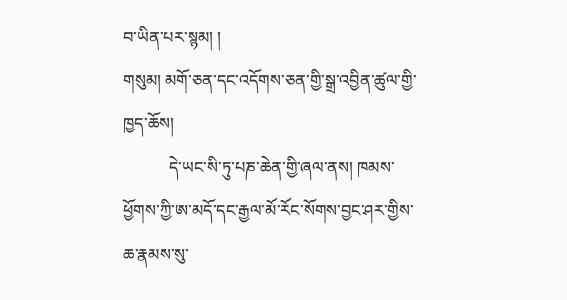བ་ཡིན་པར་སྙམ། །
གསུམ། མགོ་ཅན་དང་འདོགས་ཅན་གྱི་སྒྲ་འབྱིན་ཚུལ་གྱི་ཁྱད་ཆོས།
           དེ་ཡང་སི་ཏུ་པཎ་ཆེན་གྱི་ཞལ་ནས། ཁམས་ཕྱོགས་ཀྱི་ཨ་མདོ་དང་རྒྱལ་མོ་རོང་སོགས་བྱང་ཤར་གྱིས་ཆ་རྣམས་སུ་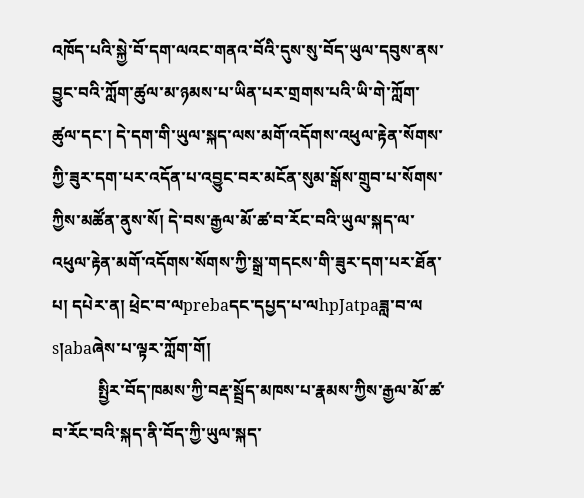འཁོད་པའི་སྐྱེ་བོ་དག་ལའང་གནའ་བོའི་དུས་སུ་བོད་ཡུལ་དབུས་ནས་བྱུང་བའི་ཀློག་ཚུལ་མ་ཉམས་པ་ཡིན་པར་གྲགས་པའི་ཡི་གེ་ཀློག་ཚུལ་དང་། དེ་དག་གི་ཡུལ་སྐད་ལས་མགོ་འདོགས་འཕུལ་རྟེན་སོགས་ཀྱི་ཟུར་དག་པར་འདོན་པ་འབྱུང་བར་མངོན་སུམ་སྒོས་གྲུབ་པ་སོགས་ཀྱིས་མཚོན་ནུས་སོ། དེ་བས་རྒྱལ་མོ་ཚ་བ་རོང་བའི་ཡུལ་སྐད་ལ་འཕུལ་རྟེན་མགོ་འདོགས་སོགས་ཀྱི་སྒྲ་གདངས་གི་ཟུར་དག་པར་ཐོན་པ། དཔེར་ན། ཕྲེང་བ་ལprebaདང་དཔྱད་པ་ལhpJatpaཟླ་བ་ལ s།abaཞེས་པ་ལྟར་ཀློག་གོ།
           སྤྱིར་བོད་ཁམས་ཀྱི་བརྡ་སྦྲོད་མཁས་པ་རྣམས་ཀྱིས་རྒྱལ་མོ་ཚ་བ་རོང་བའི་སྐད་ནི་བོད་ཀྱི་ཡུལ་སྐད་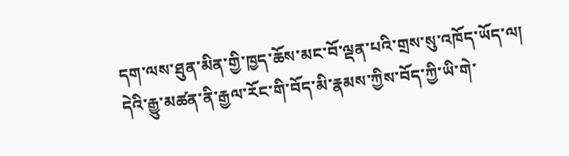དག་ལས་ཐུན་མིན་གྱི་ཁྱད་ཆོས་མང་བོ་ལྡན་པའི་གྲས་སུ་འཁོད་ཡོད་ལ། དེའི་རྒྱུ་མཚན་ནི་རྒྱལ་རོང་གི་བོད་མི་རྣམས་ཀྱིས་བོད་ཀྱི་ཡི་གེ་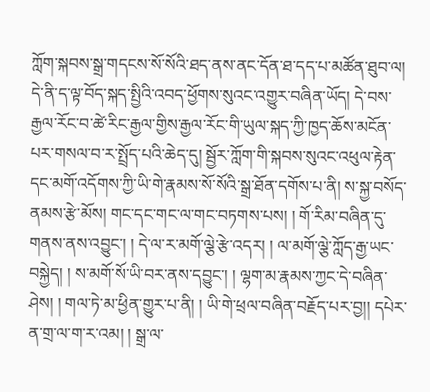ཀློག་སྐབས་སྒྲ་གདངས་སོ་སོའི་ཐད་ནས་ནང་དོན་ཐ་དད་པ་མཚོན་ཐུབ་ལ། དེ་ནི་ད་ལྟ་བོད་སྐད་སྤྱིའི་འབད་ཕྱོགས་སུའང་འགྱུར་བཞིན་ཡོད། དེ་བས་རྒྱལ་རོང་བ་ཚེ་རིང་རྒྱལ་གྱིས་རྒྱལ་རོང་གི་ཡུལ་སྐད་ཀྱི་ཁྱད་ཆོས་མངོན་པར་གསལ་བ་ར་སྤྲོད་པའི་ཆེད་དུ། སྦྱོར་ཀློག་གི་སྐབས་སུའང་འཕུལ་རྟེན་དང་མགོ་འདོགས་ཀྱི་ཡི་གེ་རྣམས་སོ་སོའི་སྒྲ་ཐོན་དགོས་པ་ནི། ས་སྐྱ་བསོད་ནམས་རྩེ་མོས། གང་དང་གང་ལ་གང་བཏགས་པས། ། གོ་རིམ་བཞིན་དུ་གནས་ནས་འབྱུང་། ། དེ་ལ་ར་མགོ་ལྕེ་རྩེ་འདར། ། ལ་མགོ་ལྕེ་ཀློད་རྒྱ་ཡང་བསྐྱེད། ། ས་མགོ་སོ་ཡི་བར་ནས་དབྱུང་། ། ལྷག་མ་རྣམས་ཀྱང་དེ་བཞིན་ཤེས། ། གལ་ཏེ་མ་ཕྱིན་གྱུར་པ་ནི། ། ཡི་གེ་ཕྲལ་བཞིན་བརྗོད་པར་བྱ།། དཔེར་ན་གྲ་ལ་ག་ར་འམ། ། སྒྲ་ལ་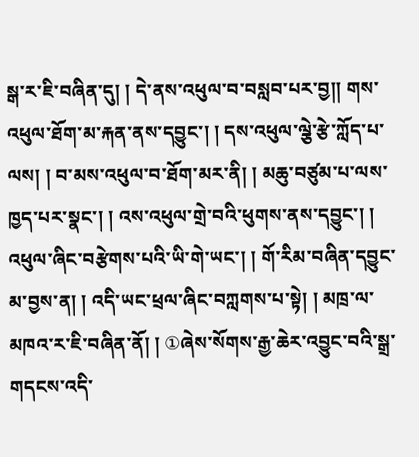སྒ་ར་ཇི་བཞིན་དུ། ། དེ་ནས་འཕུལ་བ་བསླབ་པར་བྱ།། གས་འཕུལ་ཐོག་མ་རྐན་ནས་དབྱུང་། ། དས་འཕུལ་ལྕེ་རྩེ་ཀློད་པ་ལས། ། བ་མས་འཕུལ་བ་ཐོག་མར་ནི། ། མཆུ་བཙུམ་པ་ལས་ཁྱད་པར་སྣང་། ། འས་འཕུལ་གྲེ་བའི་ཕུགས་ནས་དབྱུང་། ། འཕུལ་ཞིང་བརྩེགས་པའི་ཡི་གེ་ཡང་། ། གོ་རིམ་བཞིན་དབྱུང་མ་བྱས་ན། ། འདི་ཡང་ཕྲལ་ཞིང་བཀླགས་པ་སྟེ། ། མཁྲ་ལ་མཁའ་ར་ཇི་བཞིན་ནོ། ། ①ཞེས་སོགས་རྒྱ་ཆེར་འབྱུང་བའི་སྒྲ་གདངས་འདི་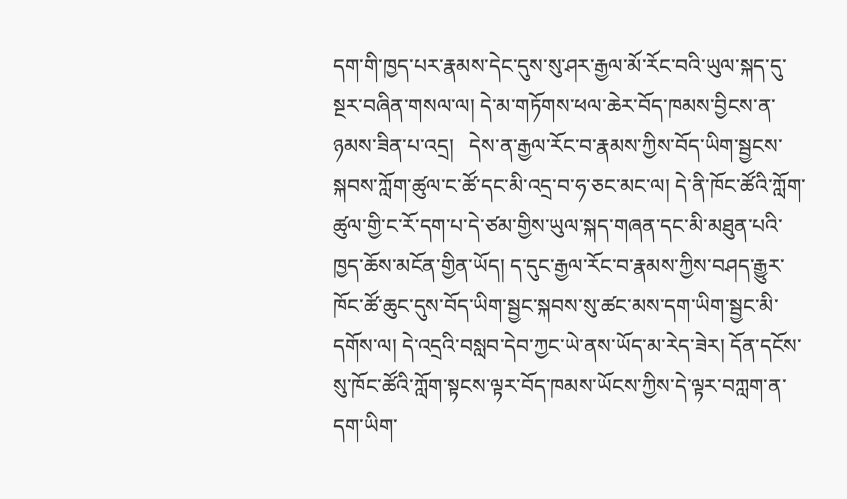དག་གི་ཁྱད་པར་རྣམས་དེང་དུས་སུ་ཤར་རྒྱལ་མོ་རོང་བའི་ཡུལ་སྐད་དུ་སྔར་བཞིན་གསལ་ལ། དེ་མ་གཏོགས་ཕལ་ཆེར་བོད་ཁམས་བྱིངས་ན་ཉམས་ཟིན་པ་འདྲ།   དེས་ན་རྒྱལ་རོང་བ་རྣམས་ཀྱིས་བོད་ཡིག་སྦྱངས་སྐབས་ཀློག་ཚུལ་ང་ཚོ་དང་མི་འདྲ་བ་ཧ་ཅང་མང་ལ། དེ་ནི་ཁོང་ཚོའི་ཀློག་ཚུལ་གྱི་ང་རོ་དག་པ་དེ་ཙམ་གྱིས་ཡུལ་སྐད་གཞན་དང་མི་མཐུན་པའི་ཁྱད་ཆོས་མངོན་གྱིན་ཡོད། ད་དུང་རྒྱལ་རོང་བ་རྣམས་ཀྱིས་བཤད་རྒྱུར་ཁོང་ཚོ་ཆུང་དུས་བོད་ཡིག་སྦྱང་སྐབས་སུ་ཚང་མས་དག་ཡིག་སྦྱང་མི་དགོས་ལ། དེ་འདྲའི་བསླབ་དེབ་ཀྱང་ཡེ་ནས་ཡོད་མ་རེད་ཟེར། དོན་དངོས་སུ་ཁོང་ཚོའི་ཀློག་སྟངས་ལྟར་བོད་ཁམས་ཡོངས་ཀྱིས་དེ་ལྟར་བཀླག་ན་དག་ཡིག་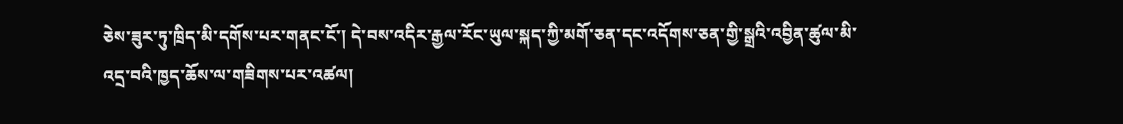ཅེས་ཟུར་ཏུ་ཁྲིད་མི་དགོས་པར་གནང་ངོ་། དེ་བས་འདིར་རྒྱལ་རོང་ཡུལ་སྐད་ཀྱི་མགོ་ཅན་དང་འདོགས་ཅན་གྱི་སྒྲའི་འབྱིན་ཚུལ་མི་འདྲ་བའི་ཁྱད་ཆོས་ལ་གཟིགས་པར་འཚལ།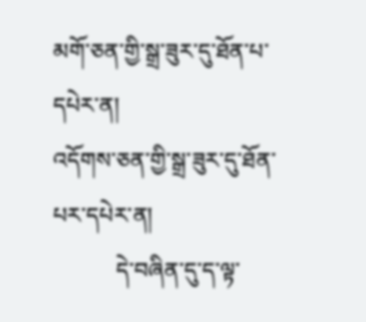མགོ་ཅན་གྱི་སྒྲ་ཟུར་དུ་ཐོན་པ་དཔེར་ན།
འདོགས་ཅན་གྱི་སྒྲ་ཟུར་དུ་ཐོན་པར་དཔེར་ན།
           དེ་བཞིན་དུ་ད་ལྟ་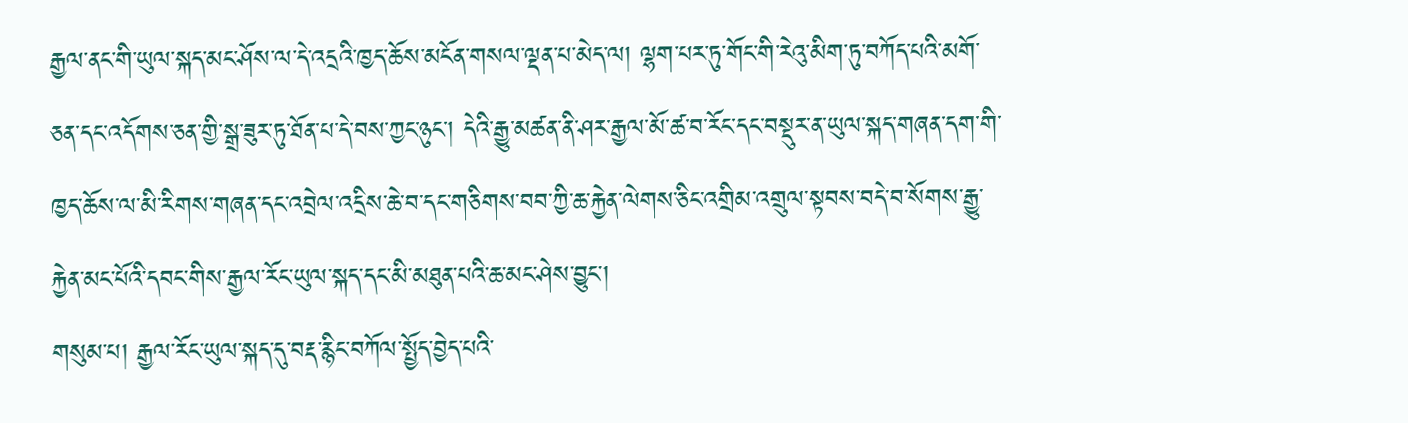རྒྱལ་ནང་གི་ཡུལ་སྐད་མང་ཤོས་ལ་དེ་འདྲའི་ཁྱད་ཆོས་མངོན་གསལ་ལྡན་པ་མེད་ལ། ལྷག་པར་ཏུ་གོང་གི་རེའུ་མིག་ཏུ་བཀོད་པའི་མགོ་ཅན་དང་འདོགས་ཅན་གྱི་སྒྲ་ཟུར་ཏུ་ཐོན་པ་དེ་བས་ཀྱང་ཉུང་། དེའི་རྒྱུ་མཚན་ནི་ཤར་རྒྱལ་མོ་ཚ་བ་རོང་དང་བསྡུར་ན་ཡུལ་སྐད་གཞན་དག་གི་ཁྱད་ཆོས་ལ་མི་རིགས་གཞན་དང་འབྲེལ་འདྲིས་ཆེ་བ་དང་གཅིགས་བབ་ཀྱི་ཆ་རྐྱེན་ལེགས་ཅིང་འགྲིམ་འགྲུལ་སྟབས་བདེ་བ་སོགས་རྒྱུ་རྐྱེན་མང་པོའི་དབང་གིས་རྒྱལ་རོང་ཡུལ་སྐད་དང་མི་མཐུན་པའི་ཆ་མང་ཤེས་བྱུང་།
གསུམ་པ། རྒྱལ་རོང་ཡུལ་སྐད་དུ་བརྡ་རྙིང་བཀོལ་སྤྱོད་བྱེད་པའི་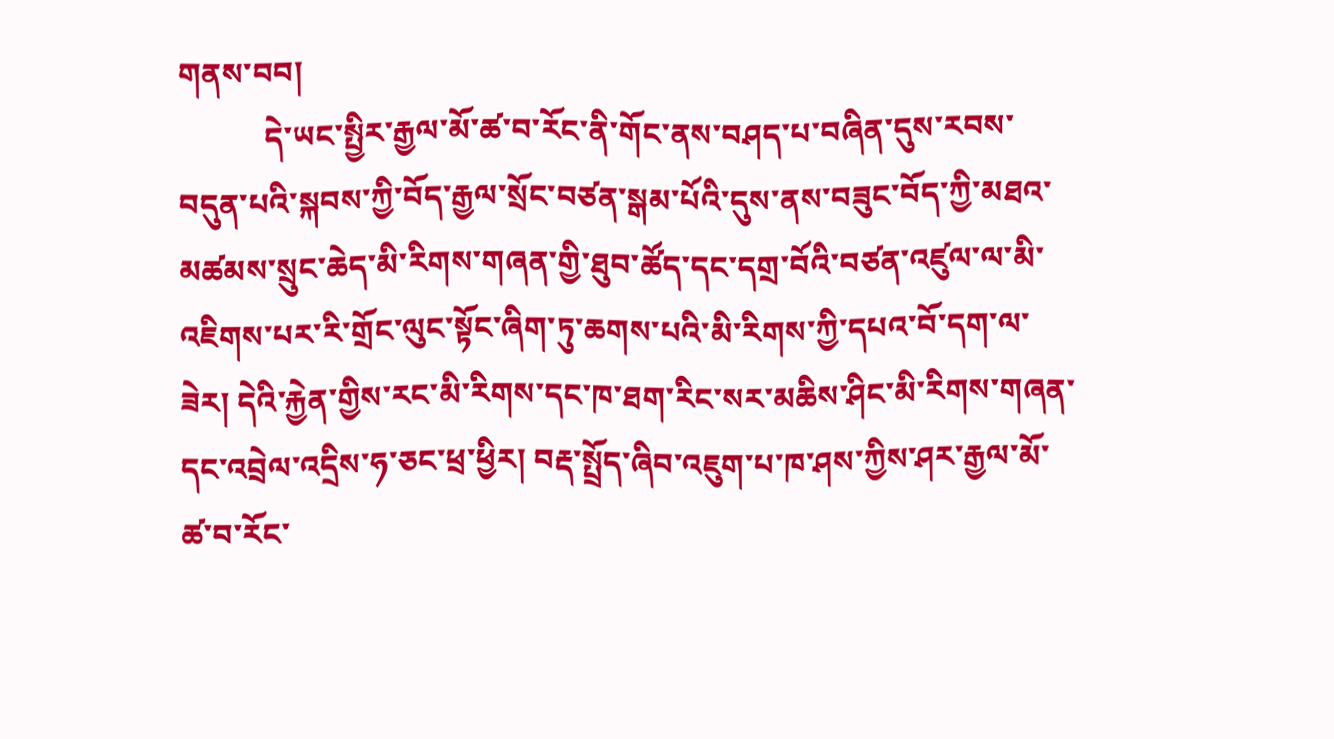གནས་བབ།
           དེ་ཡང་སྤྱིར་རྒྱལ་མོ་ཚ་བ་རོང་ནི་གོང་ནས་བཤད་པ་བཞིན་དུས་རབས་བདུན་པའི་སྐབས་ཀྱི་བོད་རྒྱལ་སྲོང་བཙན་སྒམ་པོའི་དུས་ནས་བཟུང་བོད་ཀྱི་མཐའ་མཚམས་སྲུང་ཆེད་མི་རིགས་གཞན་གྱི་ཐུབ་ཚོད་དང་དགྲ་བོའི་བཙན་འཛུལ་ལ་མི་འཇིགས་པར་རི་གྲོང་ལུང་སྟོང་ཞིག་ཏུ་ཆགས་པའི་མི་རིགས་ཀྱི་དཔའ་བོ་དག་ལ་ཟེར། དེའི་རྐྱེན་གྱིས་རང་མི་རིགས་དང་ཁ་ཐག་རིང་སར་མཆིས་ཤིང་མི་རིགས་གཞན་དང་འབྲེལ་འདྲིས་ཧ་ཅང་ཕྲ་ཕྱིར། བརྡ་སྤྲོད་ཞིབ་འཇུག་པ་ཁ་ཤས་ཀྱིས་ཤར་རྒྱལ་མོ་ཚ་བ་རོང་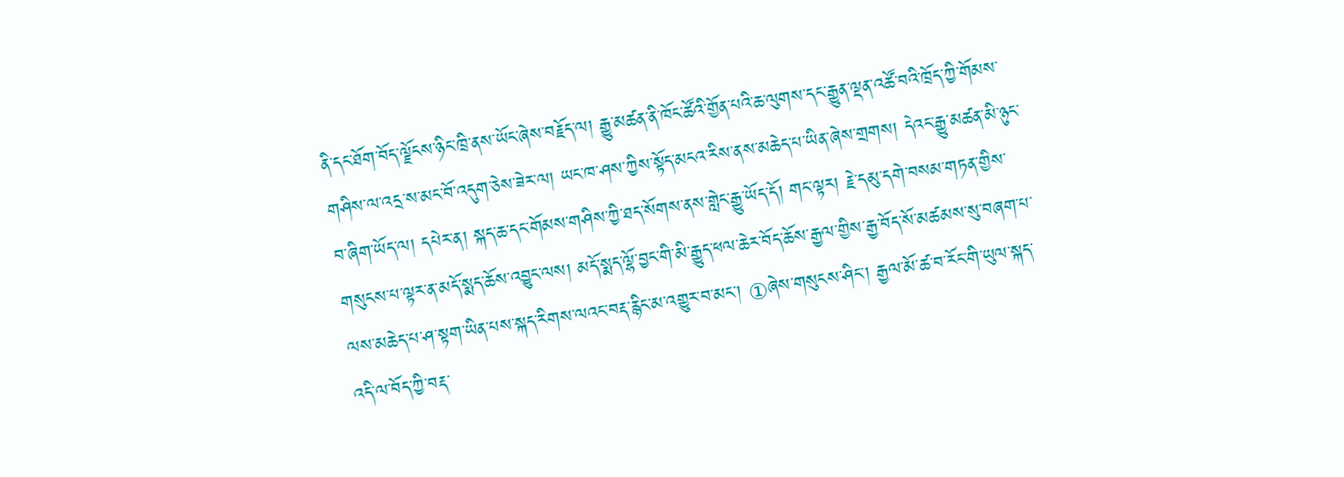ནི་དང་ཐོག་བོད་ལྗོངས་ཉིང་ཁྲི་ནས་ཡོང་ཞེས་བརྗོད་ལ། རྒྱུ་མཚན་ནི་ཁོང་ཚོའི་གྱོན་པའི་ཆ་ལུགས་དང་རྒྱུན་ལྡན་འཚོ་བའི་ཁྲོད་ཀྱི་གོམས་གཤིས་ལ་འདྲ་ས་མང་བོ་འདུག་ཅེས་ཟེར་ལ། ཡང་ཁ་ཤས་ཀྱིས་སྟོད་མངའ་རིས་ནས་མཆེད་པ་ཡིན་ཞེས་གྲགས། དེའང་རྒྱུ་མཚན་མི་ཉུང་བ་ཞིག་ཡོད་ལ། དཔེར་ན། སྐད་ཆ་དང་གོམས་གཤིས་ཀྱི་ཐད་སོགས་ནས་གླེང་རྒྱུ་ཡོད་དོ། གང་ལྟར། རྗེ་དམུ་དགེ་བསམ་གཏན་གྱིས་གསུངས་པ་ལྟར་ན་མདོ་སྨད་ཆོས་འབྱུང་ལས། མདོ་སྨད་ལྷོ་བྱང་གི་མི་རྒྱུད་ཕལ་ཆེར་བོད་ཆོས་རྒྱལ་གྱིས་རྒྱ་བོད་སོ་མཚམས་སུ་བཞག་པ་ལས་མཆེད་པ་ཤ་སྟག་ཡིན་པས་སྐད་རིགས་ལའང་བརྡ་རྙིང་མ་འགྱུར་བ་མང་། ①ཞེས་གསུངས་ཤིང་། རྒྱལ་མོ་ཚ་བ་རོང་གི་ཡུལ་སྐད་འདི་ལ་བོད་ཀྱི་བརྡ་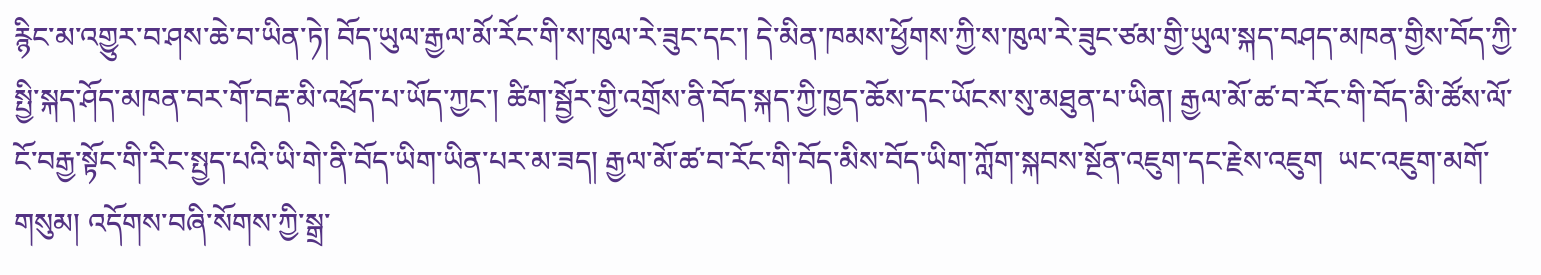རྙིང་མ་འགྱུར་བ་ཤས་ཆེ་བ་ཡིན་ཏེ། བོད་ཡུལ་རྒྱལ་མོ་རོང་གི་ས་ཁུལ་རེ་ཟུང་དང་། དེ་མིན་ཁམས་ཕྱོགས་ཀྱི་ས་ཁུལ་རེ་ཟུང་ཙམ་གྱི་ཡུལ་སྐད་བཤད་མཁན་གྱིས་བོད་ཀྱི་སྤྱི་སྐད་ཤོད་མཁན་བར་གོ་བརྡ་མི་འཕྲོད་པ་ཡོད་ཀྱང་། ཚིག་སྦྱོར་གྱི་འགྲོས་ནི་བོད་སྐད་ཀྱི་ཁྱད་ཆོས་དང་ཡོངས་སུ་མཐུན་པ་ཡིན། རྒྱལ་མོ་ཚ་བ་རོང་གི་བོད་མི་ཚོས་ལོ་ངོ་བརྒྱ་སྟོང་གི་རིང་སྤྱད་པའི་ཡི་གེ་ནི་བོད་ཡིག་ཡིན་པར་མ་ཟད། རྒྱལ་མོ་ཚ་བ་རོང་གི་བོད་མིས་བོད་ཡིག་ཀློག་སྐབས་སྔོན་འཇུག་དང་རྗེས་འཇུག  ཡང་འཇུག་མགོ་གསུམ། འདོགས་བཞི་སོགས་ཀྱི་སྒྲ་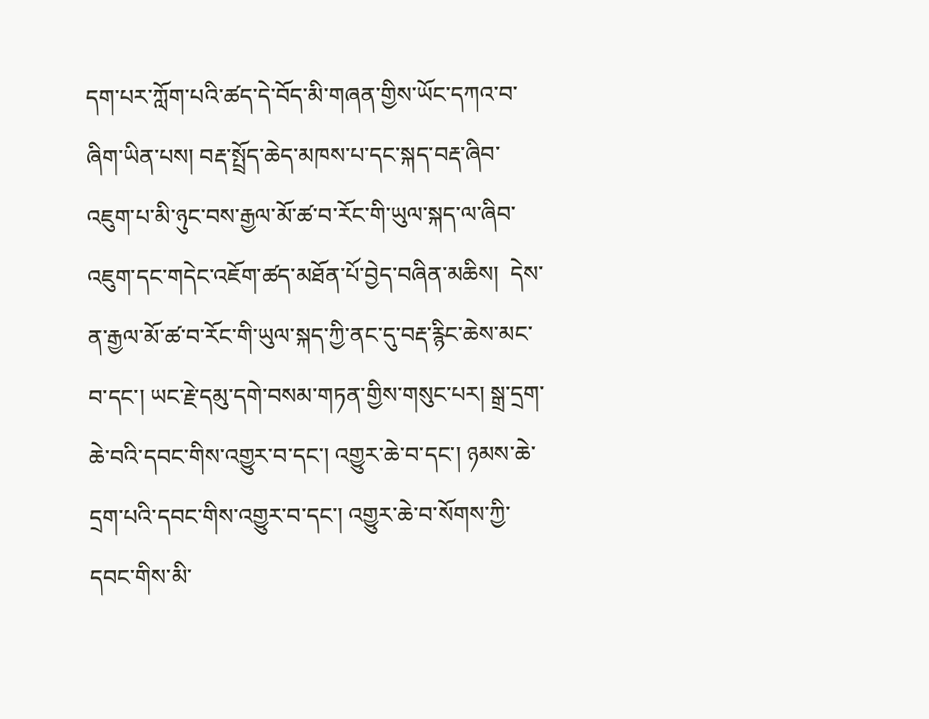དག་པར་ཀློག་པའི་ཚད་དེ་བོད་མི་གཞན་གྱིས་ཡོང་དཀའ་བ་ཞིག་ཡིན་པས། བརྡ་སྤྲོད་ཆེད་མཁས་པ་དང་སྐད་བརྡ་ཞིབ་འཇུག་པ་མི་ཉུང་བས་རྒྱལ་མོ་ཚ་བ་རོང་གི་ཡུལ་སྐད་ལ་ཞིབ་འཇུག་དང་གདེང་འཇོག་ཚད་མཐོན་པོ་བྱེད་བཞིན་མཆིས།  དེས་ན་རྒྱལ་མོ་ཚ་བ་རོང་གི་ཡུལ་སྐད་ཀྱི་ནང་དུ་བརྡ་རྙིང་ཆེས་མང་བ་དང་། ཡང་རྗེ་དམུ་དགེ་བསམ་གཏན་གྱིས་གསུང་པར། སྒྲ་དྲག་ཆེ་བའི་དབང་གིས་འགྱུར་བ་དང་། འགྱུར་ཆེ་བ་དང་། ཉམས་ཆེ་དྲག་པའི་དབང་གིས་འགྱུར་བ་དང་། འགྱུར་ཆེ་བ་སོགས་ཀྱི་དབང་གིས་མི་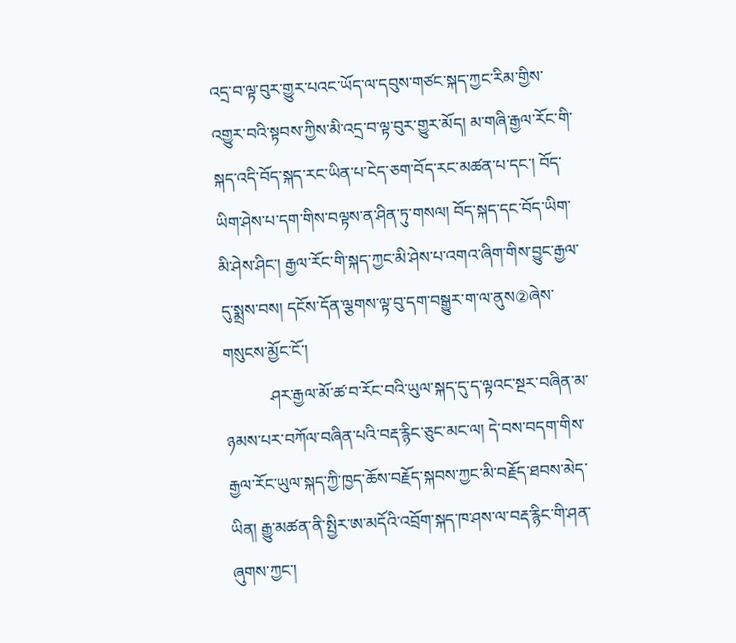འདྲ་བ་ལྟ་བུར་གྱུར་པའང་ཡོད་ལ་དབུས་གཙང་སྐད་ཀྱང་རིམ་གྱིས་འགྱུར་བའི་སྟབས་ཀྱིས་མི་འདྲ་བ་ལྟ་བུར་གྱུར་མོད། མ་གཞི་རྒྱལ་རོང་གི་སྐད་འདི་བོད་སྐད་རང་ཡིན་པ་ངེད་ཅག་བོད་རང་མཚན་པ་དང་། བོད་ཡིག་ཤེས་པ་དག་གིས་བལྟས་ན་ཤིན་ཏུ་གསལ། བོད་སྐད་དང་བོད་ཡིག་མི་ཤེས་ཤིང་། རྒྱལ་རོང་གི་སྐད་ཀྱང་མི་ཤེས་པ་འགའ་ཞིག་གིས་བྱུང་རྒྱལ་དུ་སྨྲས་བས། དངོས་དོན་ལྕགས་ལྟ་བུ་དག་བསྒྱུར་ག་ལ་ནུས②ཞེས་གསུངས་མྱོང་ངོ་།
           ཤར་རྒྱལ་མོ་ཚ་བ་རོང་བའི་ཡུལ་སྐད་དུ་ད་ལྟའང་སྔར་བཞིན་མ་ཉམས་པར་བཀོལ་བཞིན་པའི་བརྡ་རྙིང་ཅུང་མང་ལ། དེ་བས་བདག་གིས་རྒྱལ་རོང་ཡུལ་སྐད་ཀྱི་ཁྱད་ཆོས་བརྗོད་སྐབས་ཀྱང་མི་བརྗོད་ཐབས་མེད་ཡིན། རྒྱུ་མཚན་ནི་སྤྱིར་ཨ་མདོའི་འབྲོག་སྐད་ཁ་ཤས་ལ་བརྡ་རྙིང་གི་ཤན་ཞུགས་ཀྱང་།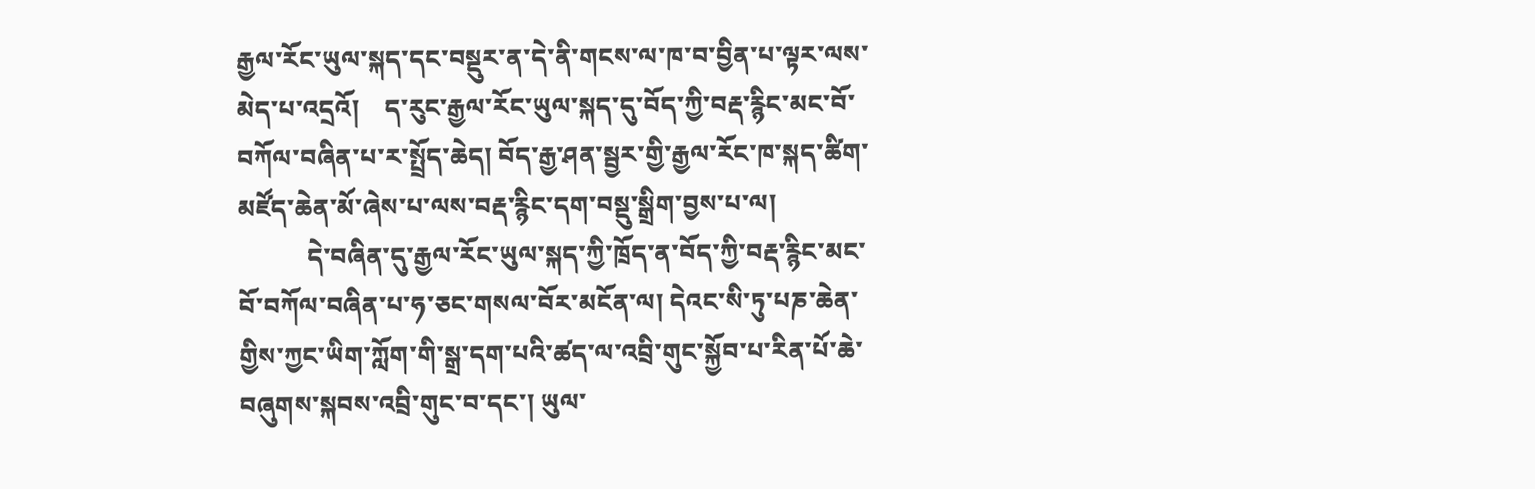རྒྱལ་རོང་ཡུལ་སྐད་དང་བསྡུར་ན་དེ་ནི་གངས་ལ་ཁ་བ་བྱིན་པ་ལྟར་ལས་མེད་པ་འདྲའོ།    ད་རུང་རྒྱལ་རོང་ཡུལ་སྐད་དུ་བོད་ཀྱི་བརྡ་རྙིང་མང་བོ་བཀོལ་བཞིན་པ་ར་སྤྲོད་ཆེད། བོད་རྒྱ་ཤན་སྦྱར་གྱི་རྒྱལ་རོང་ཁ་སྐད་ཚིག་མཛོད་ཆེན་མོ་ཞེས་པ་ལས་བརྡ་རྙིང་དག་བསྡུ་སྒྲིག་བྱས་པ་ལ།
           དེ་བཞིན་དུ་རྒྱལ་རོང་ཡུལ་སྐད་ཀྱི་ཁྲོད་ན་བོད་ཀྱི་བརྡ་རྙིང་མང་བོ་བཀོལ་བཞིན་པ་ཧ་ཅང་གསལ་བོར་མངོན་ལ། དེའང་སི་ཏུ་པཎ་ཆེན་གྱིས་ཀྱང་ཡིག་ཀློག་གི་སྒྲ་དག་པའི་ཚད་ལ་འབྲི་གུང་སྐྱོབ་པ་རིན་པོ་ཆེ་བཞུགས་སྐབས་འབྲི་གུང་བ་དང་། ཡུལ་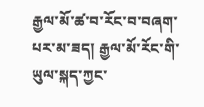རྒྱལ་མོ་ཚ་བ་རོང་བ་བཞག་པར་མ་ཟད། རྒྱལ་མོ་རོང་གི་ཡུལ་སྐད་ཀྱང་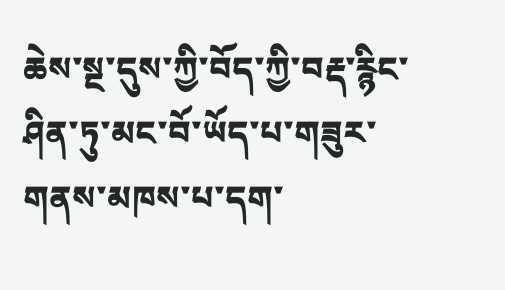ཆེས་སྔ་དུས་ཀྱི་བོད་ཀྱི་བརྡ་རྙིང་ཤིན་ཏུ་མང་བོ་ཡོད་པ་གཟུར་གནས་མཁས་པ་དག་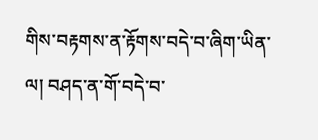གིས་བརྟགས་ན་རྟོགས་བདེ་བ་ཞིག་ཡིན་ལ། བཤད་ན་གོ་བདེ་བ་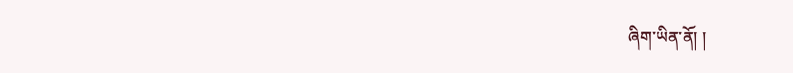ཞིག་ཡིན་ནོ། །